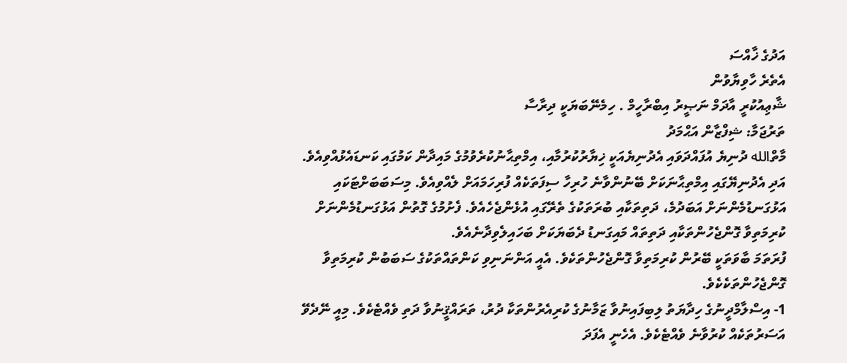އަދުގެ ޚާއްސަ
އެތެރެ ހާވިޔާވުން
ޝާޢިއުކުރީ އާދަމް ނަޞީރު އިބްރާހީމް . ހިމެނޭބަޔަކީ ދިރާސާ
ތަރުޖަމާ: ޝިފްޒާން އަޙްމަދު
މާތްالله ދުނިޔެ އުފައްދަވައި އެދުނިޔެއަކީ ޚިޔާރުކުރުމާއި، އިމްތިޙާނުކުރެވުމުގެ މައިދާން ކަމުގައި ކަނޑައެޅުއްވިއެވެ. އަދި އެދުނިޔޭގައި އިމްތިޙާނަކަށް ބޭނުންވާނެ ހުރިހާ ސިފަތަކެއް ފުރިހަމައަށް ލެއްވިއެވެ. މިސަބަބަށްޓަކައި އަޅުގަނޑުމެންނަށް އަބަދުމެ، ދަތިތަކާއި ބުރަތަކުގެ ތެރޭގައި އުޅެންޖެހެއެވެ. ފެށުމުގެ ގޮތުން އަޅުގަނޑުމެންނަށް ކުރިމަތިވާ ގޮންޖެހުންތަކާއި ދަތިތައް މައިގަނޑު ދެބަޔަކަށް ބަހައިލެވިދާނެއެވެ.
ފުރަތަމަ ބާވަތަކީ ބޭރުން ކުރިމަތިވާ ގޮންޖެހުންތަކެވެ. އެއީ އަންނަނިވި ކަންތައްތަކުގެ ސަބަބުން ކުރިމަތިވާ ގޮންޖެހުންތަކެކެވެ.
1- އިސްލާމްދީނުގެ ހިދާޔަތު ލިބިފައިނުވާ ޒަމާނުގެ ކުރިއެރުންތަކާ ދުރު، ތަރައްޤީނުވާ ދަތި ވެއްޓެކެވެ. މިއީ ނޭދެވޭ އަސަރުތަކެއް ކުރުވާނެ ވެއްޓެކެވެ. އެހެނީ އެފަދަ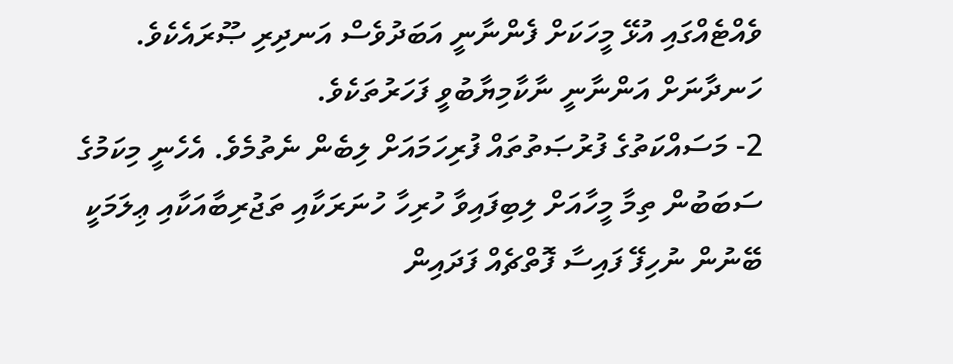ވެއްޓެއްގައި އުޅޭ މީހަކަށް ފެންނާނީ އަބަދުވެސް އަނދިރި ޞޫރައެކެވެ. ހަނދާނަށް އަންނާނީ ނާކާމިޔާބުވީ ފަހަރުތަކެވެ.
2- މަސައްކަތުގެ ފުރުޞަތުތައް ފުރިހަމައަށް ލިބެން ނެތުމެވެ. އެހެނީ މިކަމުގެ ސަބަބުން ތިމާ މީހާއަށް ލިބިފައިވާ ހުރިހާ ހުނަރަކާއި ތަޖުރިބާއަކާއި ޢިލަމަކީ ބޭނުން ނުހިފޭ ފައިސާ ފޮތްޗެއް ފަދައިން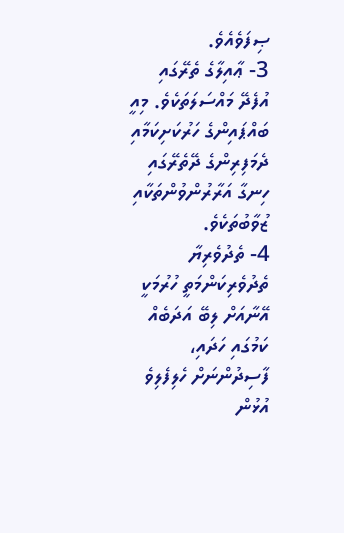ޞިފަވެއެވެ.
3- ޢާއިލާގެ ތެރޭގައި އުފެދޭ މައްސަލަތަކެވެ. މިއީ ބައްޕައިންގެ ހަރުކަށިކަމާއި ދެމަފިރިންގެ ދޭތެރޭގައި ހިނގާ އަރާރުންވުންތަކާއި ޒުވާބުތަކެވެ.
4- ތެދުވެރިޔާ ތެދުވެރިކަންމަތީ ހުރުމަކީ އޭނާއަށް ލިބޭ އަދަބެއް ކަމުގައި ހަދައި، ފާސިދުންނަށް ހެލިފެލިވެ އުޅުން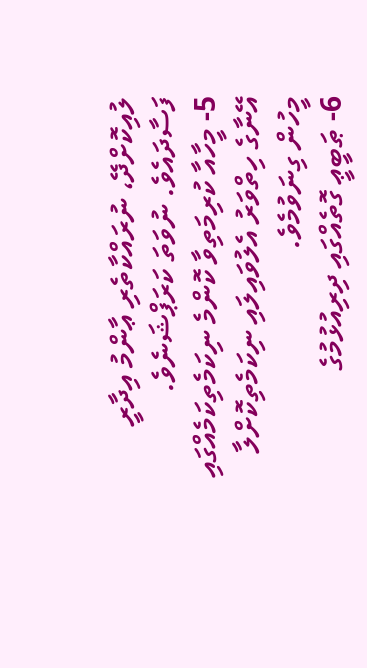ލުއިކޮށްދޭ، ނުރައްކާތެރި ޢާންމު އިދާރީ ފަސާދައެވެ. ނުވަތަ ކަރަޕްޝަނެވެ.
5- މީހާއާ ކުރިމަތިވާ ކޮންމެ ނިކަމެތިކަމެއްގައި އޭނާގެ ހިތްވަރު އެލުވައިލައި ނިކަމެތިކޮށްލާ މީހުން ގިނަވުމެވެ.
6- ޠަބީޢީ ގޮތެއްގައި ދިރިއުޅުމުގެ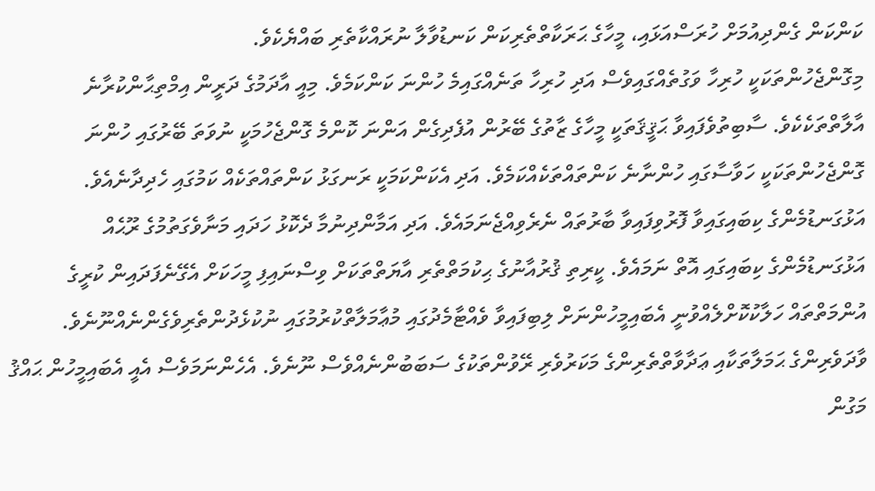ކަންކަން ގެންދިއުމަށް ހުރަސްއަޅައި، މީހާގެ ޙަރަކާތްތެރިކަން ކަނޑުވާލާ ނުރައްކާތެރި ބައްޔެކެވެ.
މިގޮންޖެހުންތަކަކީ ހުރިހާ ވަގުތެއްގައިވެސް އަދި ހުރިހާ ތަނެއްގައިމެ ހުންނަ ކަންކަމެވެ. މިއީ އާދަމުގެ ދަރީން އިމްތިޙާންކުރާނެ އާލާތްތަކެކެވެ. ސާބިތުވެފައިވާ ޙަޤީޤަތަކީ މީހާގެ ޒާތުގެ ބޭރުން އުފެދިގެން އަންނަ ކޮންމެ ގޮންޖެހުމަކީ ނުވަތަ ބޭރުގައި ހުންނަ ގޮންޖެހުންތަކަކީ ހަވާސާގައި ހުންނާނެ ކަންތައްތަކެއްކަމެވެ. އަދި އެކަންކަމަކީ ރަނގަޅު ކަންތައްތަކެއް ކަމުގައި ހެދިދާނެއެވެ. އަޅުގަނޑުމެންގެ ކިބައިގައިވާ ފޮރުވިފައިވާ ބާރުތައް ނެރެވިއްޖެނަމައެވެ. އަދި އަމާންދިނުމާ ދެކޮޅު ހަދައި މަނާވެގަތުމުގެ ރޫޙެއް އަޅުގަނޑުމެންގެ ކިބައިގައި އޮތް ނަމައެވެ. ކީރިތި ޤުރުއާނުގެ ޙިކުމަތްތެރި އާޔަތްތަކަށް ވިސްނައިފި މީހަކަށް އެގޭނެފަދައިން ކުރީގެ އުންމަތްތައް ހަލާކުކޮށްލެއްވުނީ އެބައިމީހުންނަށް ލިބިފައިވާ ވެއްޓާމެދުގައި މުޢާމަލާތްކުރުމުގައި ނުކުޅެދުންތެރިވެގެންނެއްނޫނެވެ. ވާދަވެރިންގެ ޙަމަލާތަކާއި ޢަދާވާތްތެރިންގެ މަކަރުވެރި ރޭވުންތަކުގެ ސަބަބުންނެއްވެސް ނޫނެވެ. އެހެންނަމަވެސް އެއީ އެބައިމީހުން ޙައްޤު މަގުން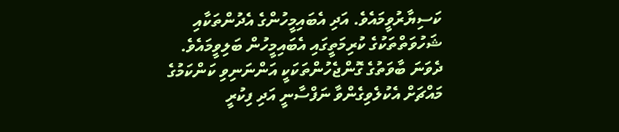ކަސިޔާރުވީމައެވެ. އަދި އެބައިމީހުންގެ އެދުންތަކާއި ޝަހުވަތްތަކުގެ ކުރިމަތީގައި އެބައިމީހުން ބަލިވީމައެވެ.
ދެވަނަ ބާވަތުގެ ގޮންޖެހުންތަކަކީ އަންނަނިވި ކަންކަމުގެ މައްޗަށް އެކުލެވިގެންވާ ނަފްސާނީ އަދި ފިކުރީ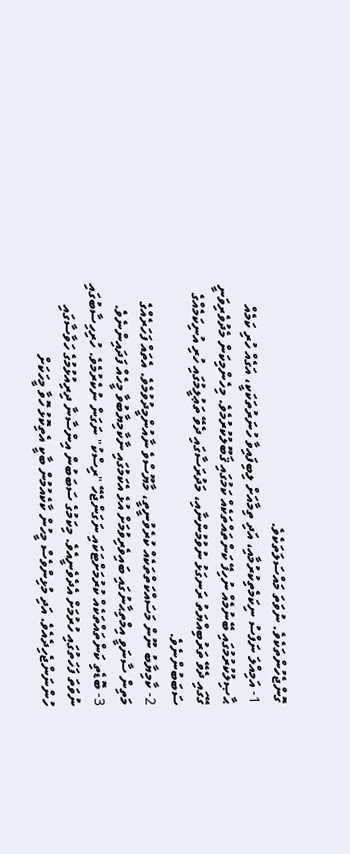ގޮންޖެހުންތަކެވެ. ނުވަތަ މައްސަލަތަކެވެ.
1- އަމިއްލަ ނަފްސު ނިކަމެތިކުރުމާއި، އަދި ތިމާއަށް ލިބިފައިވާ ހުނަރުތަކަކީ، އަގެއް ހުރި ކަމެއް ޙާޞިލުކުރުމުގައި ބޭނުމެއް ނުހިފޭ ކަންތައްތަކެއް ކަމުގައި ޤަބޫލުކުރުމެވެ. މިހެންމިކަން މެދުވެރިވަނީ ގޭގައި ދެވޭ ތަރުބިއްޔަތު ރަނގަޅު ނުވުމުންނާއި، މަދުރަސާގައި ދެވޭ ތަޢުލީމުގައި ހުރި އުނިކަމެއްގެ ސަބަބުންނެވެ.
2- ކާމިޔާބު ނޫން މަސައްކަތްތަކެއް ކުރެވުނީތީ، މާޔޫސްވެ ނާއުންމީދުވުމެވެ. އެތައް ފަހަރެއްގެ މަތިން ސާނަވީ އިމްތިޙާނުގައި ބައިވެރިވުމަށް އުޅެ އެކަމުގައި ނާކާމިޔާބުވާ މީހެއް ފަދައިންނެވެ.
3- ބޮޑެތި ކަންތައްތަކެއް ކުރުމަށްޓަކައި ނަގަންޖެހޭ "ރިސްކު" ނަގަން ނުކެރުމެވެ. ހުރިހިސާބުގައި ނުވަތަ ފަހަތުގައި ހުރުމަށް އެދެވެނީއެވެ. މިކަމުގެ ސަބަބުން އިންސާނާ ދިރިއުޅުމުގެ ހަވާސާގައި ހުންނަންޖެހިދެއެވެ. އަދި މުޅިންވެސް މީހުން ކާކެއުމުން ބާކީ އެތިކޮޅު ހޮވާ މީހަކަށް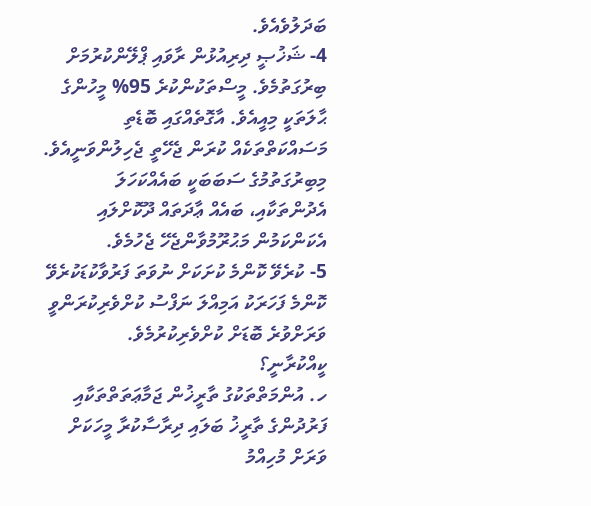ބަދަލުވެއެވެ.
4- ޝަޚުޞީ ދިރިއުޅުން ރާވައި ޕްލޭންކުރުމަށް ބިރުގަތުމެވެ. މީސްތަކުންކުރެ 95% މީހުންގެ ޙާލަތަކީ މިއީއެވެ. އާގޮތެއްގައި ބޮޑެތި މަސައްކަތްތަކެއް ކުރަން ޖެހޭތީ ޖެހިލުންވަނީއެވެ. މިބިރުގަތުމުގެ ސަބަބަކީ ބައެއްކަހަލަ އެދުންތަކާއި، ބައެއް ޢާދަތައް ދޫކޮށްލައި އެކަންކަމުން މަޙުރޫމުވާންޖެހޭ ޖެހުމެވެ.
5- ކުރެވޭ ކޮންމެ ކުށަކަށް ނުވަތަ ފަރުވާކުޑަކުރެވޭ ކޮންމެ ފަހަރަކު އަމިއްލަ ނަފްސު ކުށްވެރިކުރަންވީ ވަރަށްވުރެ ބޮޑަށް ކުށްވެރިކުރުމެވެ.
ކީއްކުރާނީ؟
ހ. އުންމަތްތަކުގު ތާރީޚުން ޖަމާޢަތަތްތަކާއި ފަރުދުންގެ ތާރީޚު ބަލައި ދިރާސާކުރާ މީހަކަށް ވަރަށް މުހިއްމު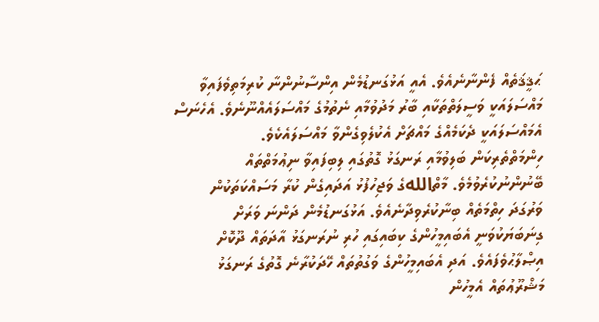ޙަޤީޤަތެއް ފެންނާނެއެވެ. އެއީ އަޅުގަނޑުމެން އިންސާނުންނާ ކުރިމަތިވެފައިވާ މައްސަލައަކީ ވަސީލަތްތަކާއި ބާރު މަދުވުމާއި ނެތުމުގެ މައްސަލައެއްނޫނެވެ. އެހެނަސް އެމައްސަލައަކީ ދެކަމެއްގެ މައްޗަށް އެކުލެވިގެންވާ މައްސަލައެކެވެ.
ހިންމަތްތެރިކަން ބަލިވުމާއި ރަނގަޅު ގޮތުގައި ލިބިފައިވާ ނިޢުމަތްތައް ބޭނުންނުކުރެވުމެވެ. މާތްاللهގެ ވަޖިހުފުޅު އަދައިގެން ކުރާ މަސައްކަތަކުން ވަރުގަދަ ހިތްމަތެއް ބިނާކުރެވިދާނެއެވެ. އަޅުގަނޑުމެން ދަންނަ ވަރަށް ގިނަބަޔަކުވަނީ އެބައިމީހުންގެ ކިބައިގައި ހުރި ނުރަނގަޅު އާދަތައް ދޫކޮށް އިޞްލާޙުވެފައެވެ. އަދި އެބައިމީހުންގެ ވަގުތުތައް ހޭދަކުރާނެ ގޮތުގެ ރަނގަޅު މަޝްރޫޢުތައް އެމީހުން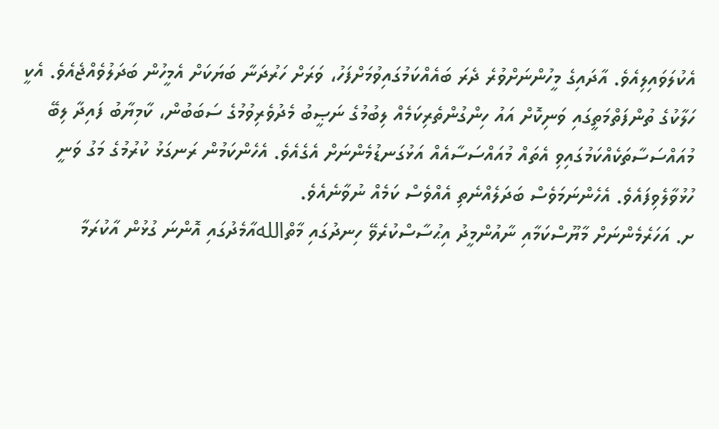އެކުލަވައިލިއެވެ. އާދައިގެ މީހުންނަށްވުރެ ދެރަ ބައެއްކަމުގައިވުމަށްފަހު، ވަރަށް ހަރުދަނާ ބަޔަކަށް އެމީހުން ބަދަލުވެއްޖެއެވެ. އެކީ ހަލާކުގެ ތުންފަތްމަތީގައި ވަނިކޮށް އައު ހިންގުންތެރިކަމެއް ލިބުމުގެ ނަޞީބު މެދުވެރިވުމުގެ ސަބަބުން، ކާމިޔާބު ފައިދާ ލިބޭ މުއައްސަސާތަކެއްކަމުގައިވި އެތައް މުއައްސަސާއެއް އަޅުގަނޑުމެންނަށް އެގެއެވެ. އެހެންކަމުން ރަނގަޅު ކުރުމުގެ މަގު ވަނީ ހުޅުވާލެވިފައެވެ. އެހެންނަމަވެސް ބަދަލެއްނެތި އެއްވެސް ކަމެއް ނުވާނެއެވެ.
ށ. އަހަރެމެންނަށް މާޔޫސްކަމާއި ނާއުންމީދު އިޙުސާސްކުރެވޭ ހިނދުގައި މާތްاللهއާމެދުގައި އޮންނަ ގުޅުން އާކުރަމާ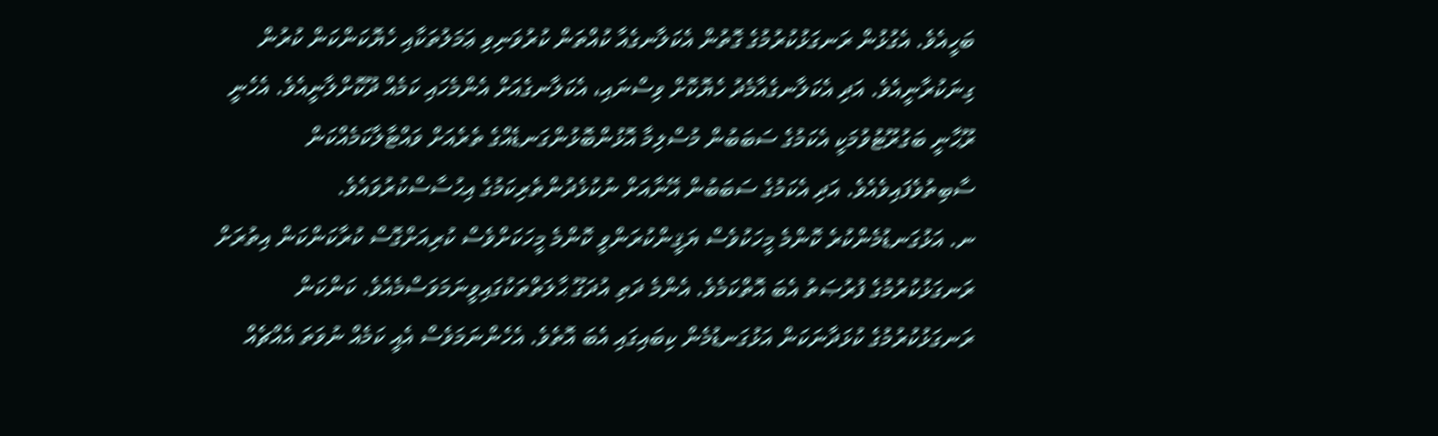ބަހީއެވެ. އެގުޅުން ރަނގަޅުކުރުމުގެ ގޮތުން އެކަލާނގެއާ ކުއްތަން ކުރުވަނިވި ޢަމަލުތަކާއި ހެޔޮކަންކަން ކުރުން ގިނަކުރާނީއެވެ. އަދި އެކަލާނގެއާމެދު ހެޔޮކޮށް ވިސްނައި، އެކަލާނގެއަށް އެންމެހައި ކަމެއް ދޫކޮށްލާނީއެވެ. އެހެނީ ރޫޙާނީ ބަގުރޫޓުވުމަކީ އެކަމުގެ ސަބަބުން މުސްލިމާ އޮޅުންބޮޅުންގަނޑެއްގެ ތެރެއަށް ވައްޓާލާކަމެއްކަން ސާބިތުވެފައިވެއެވެ. އަދި އެކަމުގެ ސަބަބުން އޭނާއަށް ނުކުޅެދުންތެރިކަމުގެ އިޙުސާސްކުރުވައެވެ.
ނ. އަޅުގަނޑުމެންކުރެ ކޮންމެ މީހަކުވެސް ޔަޤީންކުރަންވީ ކޮންމެ މީހަކަށްވެސް ކުރިއަށްގޮސް ކުރާކަންކަން އިތުރަށް ރަނގަޅުކުރުމުގެ ފުރުޞަތު އެބަ އޮތްކަމެވެ. އެންމެ ދަތި އުދަގޫ ޙާލަތްތަކުގައިވީނަމަވަސްމެއެވެ. ކަންކަން ރަނގަޅުކުރުމުގެ ކުޅަދާނަކަން އަޅުގަނޑުމެން ކިބައިގައި އެބަ އޮތެވެ. އެހެންނަމަވެސް އެއީ ކަމެއް ނުވަތަ އެއްޗެއް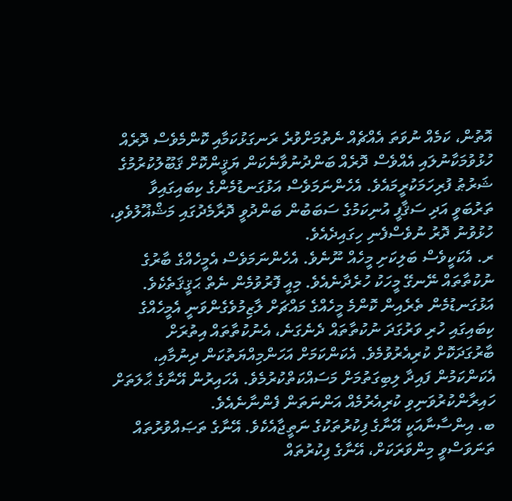އޮތުން، ކަމެއް ނުވަތަ އެއްޗެއް ނެތުމަށްވުރެ ރަނގަޅުކަމާއި ކޮންމެވެސް ދޮރެއް ހުޅުވުމަކާނުލައި އެއްވެސް ދޮރެއް ބަންދުނުވާނެކަން ޔަޤީންކޮށް ޤަބޫލުކުރުމުގެ ޝަރުޠު ފުރިހަމަކުރީމައެވެ. އެހެންނަމަވެސް އަޅުގަނޑުމެންގެ ކިބައިގައިވާ ތަރުބަވީ އަދި ސަޤާފީ އުނިކަމުގެ ސަބަބުން ބަންދުވީ ދޮރާމެދުގައި މަޝްޣޫލުވެވި، ހުޅުވުނު ދޮރު ނުވެސްފެނި ހިގައިދެއެވެ.
ރ. އެކަކީވެސް ބަލިކަށި މީހެއް ނޫނެވެ. އެހެންނަމަވެސް އެމީހެއްގެ ބާރުގެ ނުކުތާތައް ނޭނގޭ މީހަކު ހުރެދާނެއެވެ. މިއީ ފޮރުވުމެން ނެތް ޙަޤީޤަތެކެވެ. އަޅުގަނޑުމެން ތެރެއިން ކޮންމެ މީހެއްގެ މައްޗަށް ލާޒިމުވެގެންވަނީ އެމީހެއްގެ ކިބައިގައި ހުރި ވަރުގަދަ ނުކުތާތައް ދެނެގަނެ، އެނުކުތާތައް އިތުރަށް ބާރުގަދަކޮށް ކުރިއެރުވުމެވެ. އެކަންކަމަށް އަހަންމިއްޔަތުކަން ދިނުމާއި، އެކަންކަމުން ފައިދާ ލިބިގަތުމަށް މަސައްކަތްކުރުމެވެ. އެހައިރުން އޭނާގެ ޙާލަތަށް ހައިރާންކުރުވަނިވި ކުރިއެރުމެއް އަންނަތަން ފެންނާނެއެވެ.
ބ. އިންސާނާއަކީ އޭނާގެ ފިކުރުތަކުގެ ނަތީޖާއެކެވެ. އޭނާގެ ތަޞައްވުރުތައް ތަނަވަސްވީ މިންވަރަކަށް، އޭނާގެ ފިކުރުތައް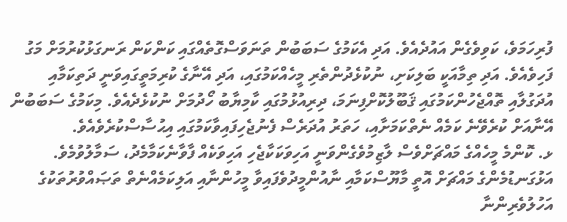ފުރިހަމަވެ، ކަވިވެގެން އައުދެއެވެ. އަދި އެކަމުގެ ސަބަބުން ތަނަވަސްގޮތެއްގައި ކަންކަން ރަނގަޅުކުރުމަށް މަގު ފަހިވެއެވެ. އަދި ތިމާއަކީ ބަލިކަށި، ނުކުޅެދުންތެރި މީހެއްކަމުގައި، އަދި އޭނާގެ ކުރިމަތީގައިވަނީ ދަތިކަމާއި އުދަގުލާއި ތޮއްޖެހުންކަމުގައި ޤަބޫލުކޮށްފިނަމަ، ދިރިއުޅުމުގައި ކާމިޔާބު ހޯދުމަށް ނުކުޅެދެއެވެ. މިކަމުގެ ސަބަބުން އޭނާއަށް ކުރެވޭނެ ކަމެއް ނެތްކަމަށާއި، ހަތަރު އުދަރެސް ފެނުޖެހިފައިވާކަމުގައި އިޙުސާސްކުރެވެއެވެ.
ޅ. ކޮންމެ މީހެއްގެ މައްޗަށްވެސް ލާޒިމުވެގެންވަނީ އަހިވަކަކާޖެހި އަހިވަކެއް ފާވާނެކަމާމެދު، ސަމާލުވުމެވެ. އަޅުގަނޑުމެންގެ މައްޗަށް އޮތީ މާޔޫސްކަމާއި ނާއުންމީދުވެފައިވާ މީހުންނާއި އަލިކަމެއްނެތް ތަޞައްވުރުތަކުގެ އަހުލުވެރިންނާ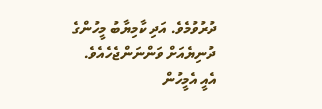ދުރުވުމެވެ. އަދި ކާމިޔާބު މީހުންގެ ދުނިޔެއަށް ވަންނަންޖެހެއެވެ. އެއީ އެމީހުން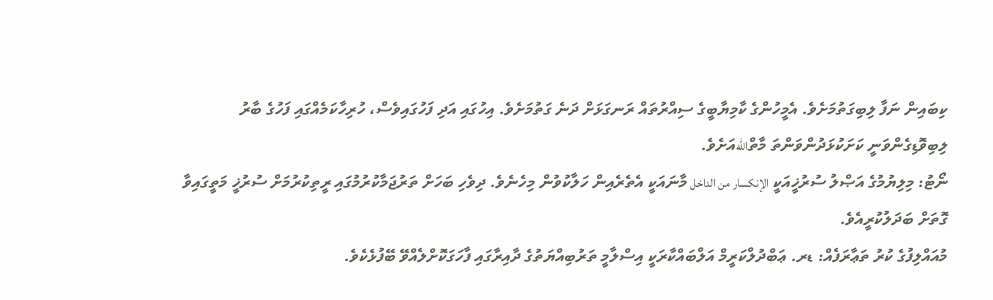ކިބައިން ނަފާ ލިބިގަތުމަށެވެ. އެމީހުންގެ ކާމިޔާބީގެ ސިއްރުތައް ރަނގަޅަށް ދަނެ ގަތުމަށެވެ. އިހުގައި އަދި ފަހުގައިވެސް، ހުރިހާކަމެއްގައި ފަހުގެ ބާރު ލިބިވޮޑިގެންވަނީ ކަށަކުޅަދުންވަންތަ މާތްاللهއަށެވެ.
ނޯޓު: މިލިޔުމުގެ އަޞްލު ސުރުޚީއަކީ الإنكسار من الداخل މާނައަކީ އެތެރެއިން ހަލާކުވުން މިހެނެވެ. ދިވެހި ބަހަށް ތަރުޖަމާކުރުމުގައި ރީތިކުރުމަށް ސުރުޚީ މަތީގައިވާ ގޮތަށް ބަދަލުކުރީއެވެ.
މުއައްލިފުގެ ކުރު ތަޢާރަފެއް: ޑރ. ޢަބްދުލްކަރީމް އަލްބައްކާރަކީ އިސްލާމީ ތަރުބިއްޔަތުގެ ދާއިރާގައި ފާހަގަކޮށްލެއްވޭ ބޭފުޅެކެވެ.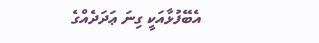އެބޭފުޅާއަކީ ގިނަ ޢަދަދެއްގެ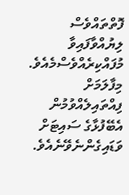ފޮތްތައްވެސް ލިޔުއްވާފައިވާ މުފައްކިރެއްވެސްމެއެވެ. މިފާލަމަށް ފިއްތައިލެއްވުމުން އެބޭފުޅާގެ ސައިޓަށް ވަޑައިގެންނެވޭނެއެވެ.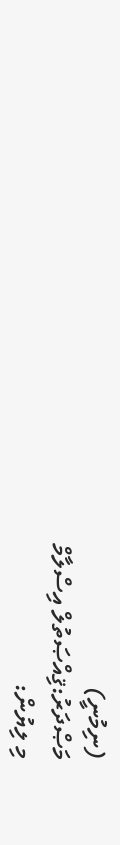(ނިމުނީ)
މަޞްދަރު:ޤިއްޞަތުލް އިސްލާމް
މި ލިޔުން: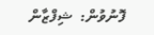ފޮނުވުން:  ޝިފްޒާން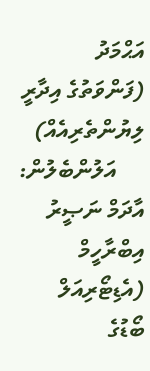އަޙްމަދު (ފަންވަތުގެ އިދާރީ ލިޔުންތެރިއެއް)
     އަލުންބެލުން: އާދަމް ނަޞީރު އިބްރާހީމް (އެޑިޓޯރިއަލް ބޯޑުގެ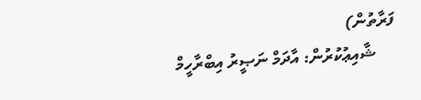ފަރާތުން)
     ޝާއިޢުކުރުން: އާދަމް ނަޞީރު އިބްރާހީމް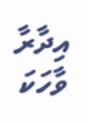އިދާރާ
ވާހަކަ